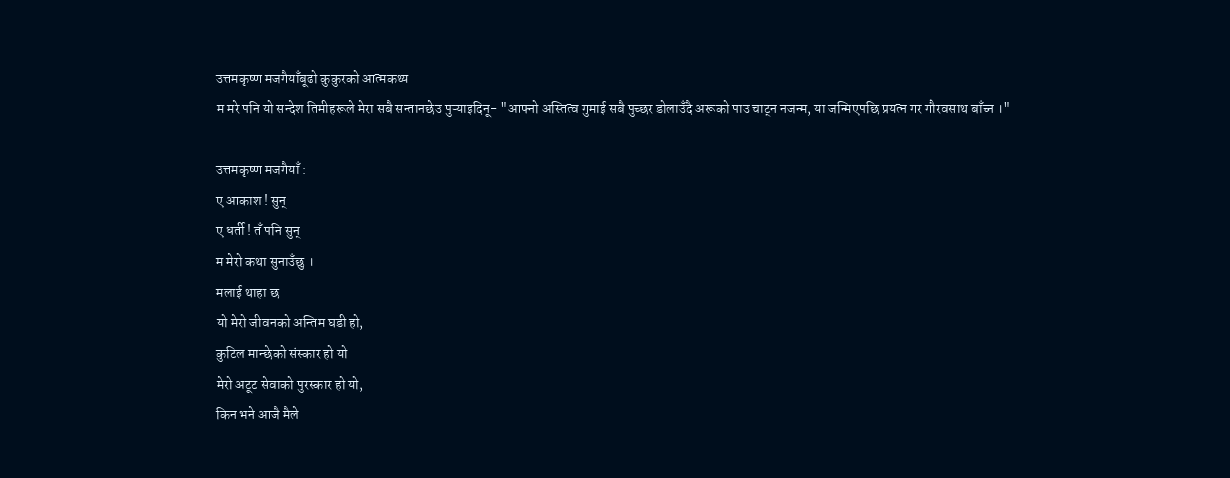उत्तमकृष्ण मजगैयाँबूढो कुकुरको आत्मकथ्य
म मरे पनि यो सन्देश तिमीहरूले मेरा सबै सन्तानछेउ पुऱ्याइदिनू- "आफ्नो अस्तित्व गुमाई सबै पुच्छर डोलाउँदै अरूको पाउ चाट्न नजन्म, या जन्मिएपछि प्रयत्न गर गौरवसाथ बाँच्न ।"

उत्तमकृष्ण मजगैयाँ :
ए आकाश ! सुन्
ए धर्ती ! तँ पनि सुन्
म मेरो कथा सुनाउँछु ।
मलाई थाहा छ
यो मेरो जीवनको अन्तिम घडी हो,
कुटिल मान्छेको संस्कार हो यो
मेरो अटूट सेवाको पुरस्कार हो यो,
किन भने आजै मैले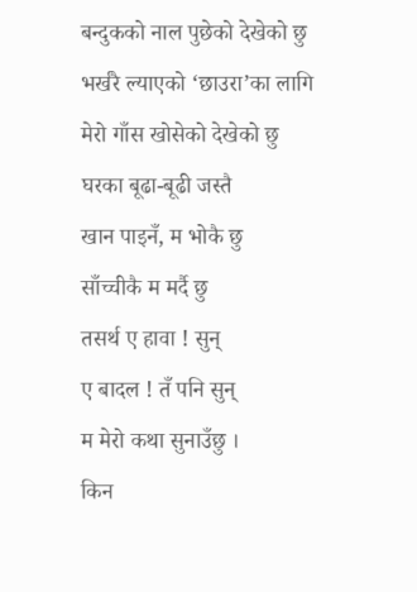बन्दुकको नाल पुछेको देखेको छु
भर्खरै ल्याएको ‘छाउरा’का लागि
मेरो गाँस खोसेको देखेको छु
घरका बूढा-बूढी जस्तै
खान पाइनँ, म भोकै छु
साँच्चीकै म मर्दै छु
तसर्थ ए हावा ! सुन्
ए बादल ! तँ पनि सुन्
म मेरो कथा सुनाउँछु ।
किन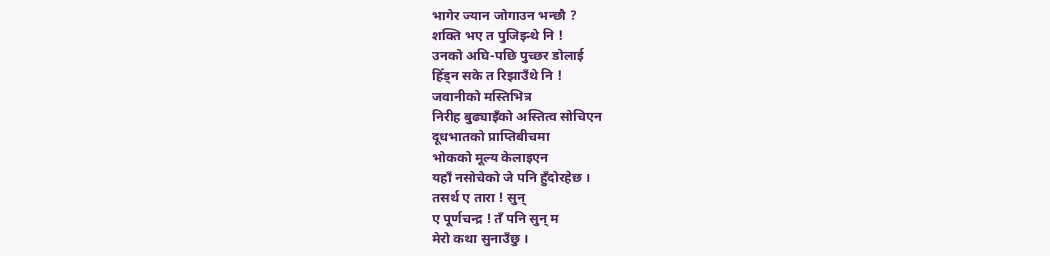भागेर ज्यान जोगाउन भन्छौ ?
शक्ति भए त पुजिइन्थे नि !
उनको अघि-पछि पुच्छर डोलाई
हिँड्न सके त रिझाउँथे नि !
जवानीको मस्तिभित्र
निरीह बुढ्याइँको अस्तित्व सोचिएन
दूधभातको प्राप्तिबीचमा
भोकको मूल्य केलाइएन
यहाँ नसोचेको जे पनि हुँदोरहेछ ।
तसर्थ ए तारा ! सुन्
ए पूर्णचन्द्र ! तँ पनि सुन् म
मेरो कथा सुनाउँछु ।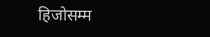हिजोसम्म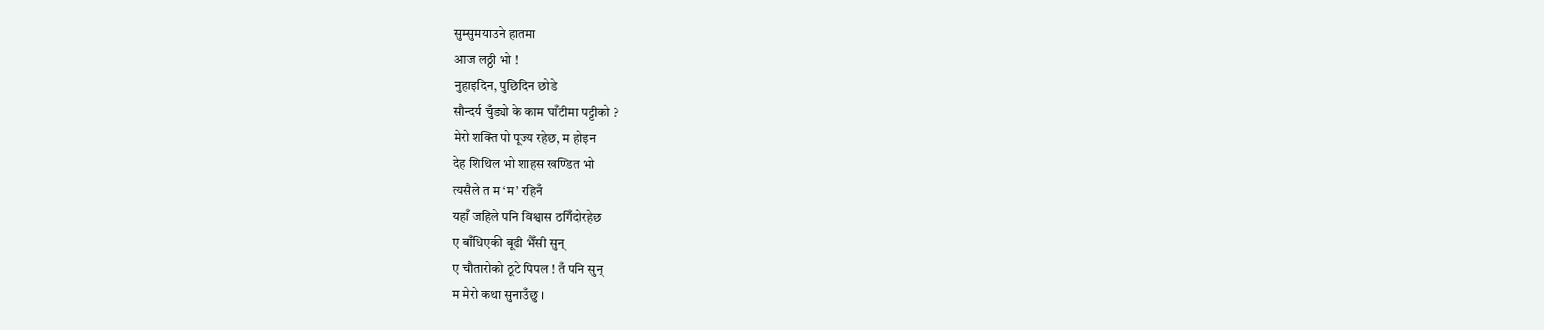सुम्सुमयाउने हातमा
आज लठ्ठी भो !
नुहाइदिन, पुछिदिन छोडे
सौन्दर्य चुँड्यो के काम घाँटीमा पट्टीको ?
मेरो शक्ति पो पूज्य रहेछ, म होइन
देह शिथिल भो शाहस खण्डित भो
त्यसैले त म ‘म’ रहिनँ
यहाँ जहिले पनि विश्वास ठगिँदोरहेछ
ए बाँधिएकी बूढी भैँसी सुन्
ए चौतारोको ठूटे पिपल ! तँ पनि सुन्
म मेरो कथा सुनाउँछु ।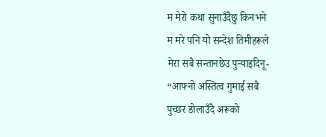म मेरो कथा सुनाउँदैछु किनभने
म मरे पनि यो सन्देश तिमीहरूले
मेरा सबै सन्तानछेउ पुऱ्याइदिनू-
“आफ्नो अस्तित्व गुमाई सबै
पुच्छर डोलाउँदै अरूको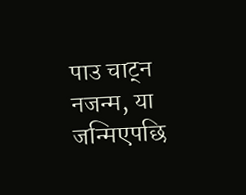पाउ चाट्न
नजन्म, या जन्मिएपछि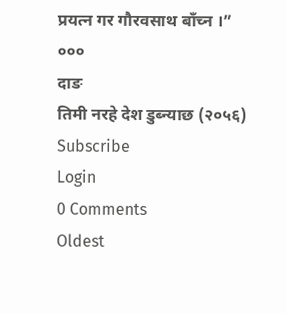प्रयत्न गर गौरवसाथ बाँच्न ।”
०००
दाङ
तिमी नरहे देश डुब्न्याछ (२०५६)
Subscribe
Login
0 Comments
Oldest